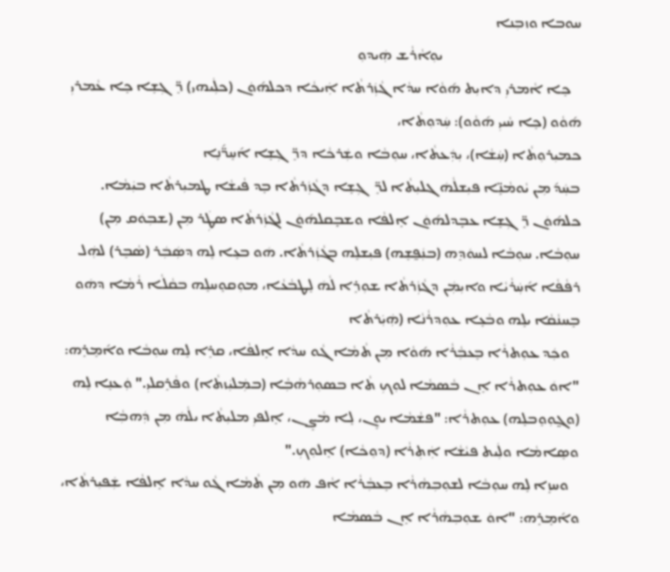ܚܘܒܐ ܘܙܒܼܢܐ
                                       ܝܘܼܐܵܪܵܫ ܗܲܝܕܘܼ
   ܟܸܐ ܐܵܡܪܝܼ ܕܐܝܼܬ ܗ݇ܘܵܐ ܚܕܵܐ ܓܵܙܲܪܬܵܐ ܐܲܝܟܵܐ ܕܟܠܗ݇ܘܿܢ (ܟܠܲܝܗܝ) ܖܸ̈ܓܼܫܸܐ ܟܸܐ ܥܵܡܪܝܼ ܗ݇ܘܵܘ (ܟܸܐ ܚܵܝܝܼ ܗ݇ܘܵܘ): ܚܲܕܘܼܬܵܐ،
ܟܡܝܼܪܘܼܬܵܐ (ܚܲܫܵܐ)، ܝܼܕܲܥܬܵܐ، ܚܘܼܒܵܐ ܘܫܲܪܟܵܐ ܕܖܸ̈ܓܼܫܸܐ ܐ݇ܚܸܖ̈݇ܢܸܐ
ܒܚܲܕ݇ ܡܼܢ ܝܵܘܡܵܢܸ̈ܐ ܦܝܼܫܠܵܗܿ ܓܠܝܼܬܵܐ ܠܖܸ̈ܓܼܫܸܐ ܕܓܵܙܲܪܬܵܐ ܒܸܕ ܦܵܝܫܵܐ ܛܡܝܼܪܬܵܐ ܒܝܲܡܵܐ. ܟܠܗ݇ܘܿܢ ܖܸ̈ܓܼܫܸܐ ܥܒܼܸܕܠܗ݇ܘܿܢ ܐܸܠܦܵܐ ܘܫܒܼܸܩܠܗ݇ܘܿܢ ܠܓܵܙܲܪܬܵܐ ܣܛܲܪ ܡܼܢ (ܫܒܼܘܿܩ ܡܼܢ) ܚܘܼܒܵܐ. ܚܘܼܒܵܐ ܠܚܘܿܕܸܗ (ܒܢܲܦ̰ܫܸܗ) ܦܝܼܫܠܸܗ ܒܓܵܙܲܪܬܵܐ. ܗܿܘ ܒܥܸܐ ܠܸܗ ܕܣܲܒܲܪ (ܣܵܒܸܪ) ܠܗܲܠ ܪܦܵܦܵܐ ܐ݇ܚܲܪܵܝܵܐ ܘܐܝܼܡܲܢ ܕܓܵܙܲܪܬܵܐ ܫܘܼܪܸܐ ܠܵܗܿ ܠܸܛܒܵܥܵܐ، ܡܘܼܩܘܸܚܠܸܗ ܒܩܵܠܵܐ ܪܵܡܵܐ ܕܗܿܘ ܒܸܚܢܵܩܵܐ ܝܠܸܗ ܘܒܵܥܸܐ ܥܘܼܕܪܵܢܵܐ (ܗܲܝܲܪܬܵܐ
   ܘܟܲܕ ܥܘܼܬܪܵܐ ܒܸܥܒܼܵܪܵܐ ܗ݇ܘܵܐ ܡܼܢ ܬܵܡܵܐ ܓܵܘ ܚܕܵܐ ܐܸܠܦܵܐ، ܩܪܸܐ ܠܸܗ ܚܘܼܒܵܐ ܘܐ݇ܡܸܪܸܗ: "ܐܘܿ ܥܘܼܬܪܵܐ ܐܸܢ ܒܵܣܡܵܐ ܠܘܼܟܼ ܬܵܐ ܒܣܘܼܪܗܵܒܼܵܐ (ܒܡܲܠܝܲܙܬܵܐ) ܘܦܵܪܸܩܠܝܼ." ܘܲܥܢܸܐ ܠܸܗ (ܘܓ̰ܘܼܘܸܒܠܸܗ) ܥܘܼܬܪܵܐ: "ܦܫܵܡܵܐ ܝܘܸܢ، ܠܸܐ ܡܵܨܸܢ، ܐܸܠܦܝܼ ܡܠܝܼܬܵܐ ܝܠܵܗܿ ܡܼܢ ܕܲܗܒܼܵܐ ܘܣܸܐܡܵܐ ܘܠܲܝܬ ܦܝܵܫܵܐ ܐܲܬܼܪܵܐ (ܕܘܼܟܵܐ) ܐܸܠܘܼܟܼ."
   ܘܚܙܸܐ ܠܸܗ ܚܘܼܒܵܐ ܠܫܘܼܒܼܗܵܪܵܐ ܒܸܥܒܼܵܪܵܐ ܐܵܦ ܗܿܘ ܡܼܢ ܬܵܡܵܐ ܓܵܘ ܚܕܵܐ ܐܸܠܦܵܐ ܫܲܦܝܼܪܬܵܐ، ܘܐ݇ܡܸܪܸܗ: "ܐܘܿ ܫܘܼܒܼܗܵܪܵܐ ܐܸܢ ܒܵܣܡܵܐ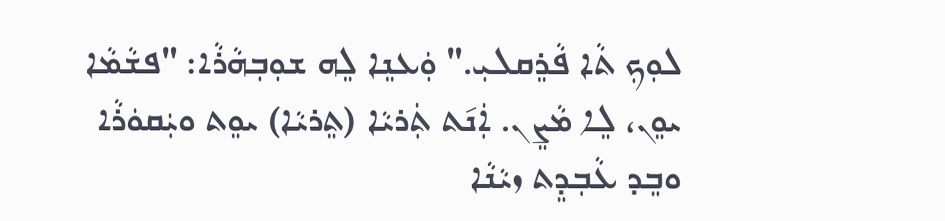ܠܘܼܟܼ ܬܵܐ ܦܵܪܸܩܠܝܼ." ܘܲܥܢܸܐ ܠܸܗ ܫܘܼܒܼܗܵܪܵܐ: "ܦܫܵܡܵܐ ܝܘܸܢ، ܠܸܐ ܡܵܨܸܢ. ܐܲܢ݇ܬ ܬܲܪܝܵܐ (ܬܸܪܝܵܐ) ܝܘܸܬ ܘܝܲܩܘܿܪܵܐ ܘܒܸܕ ܥܵܒܼܕܸܬ ܙܝܵܢܵܐ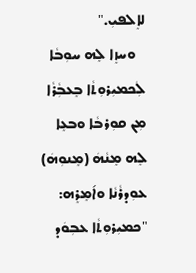ܠܐܸܠܦܝܼ."
   ܘܚܙܸܐ ܠܸܗ ܚܘܼܒܵܐ ܠܲܟܡܝܼܪܘܼܬܵܐ ܒܸܥܒܼܵܪܵܐ ܡܼܢ ܩܘܼܪܒܵܐ ܘܒܥܸܐ ܠܸܗ ܡܸܢܵܗܿ (ܡܸܢܘܼܗܿ) ܥܘܼܕܪܵܢܵܐ ܘܐ݇ܡܸܪܸܗ: "ܟܡܝܼܪܘܼܬܵܐ ܥܒܼܘܿܕ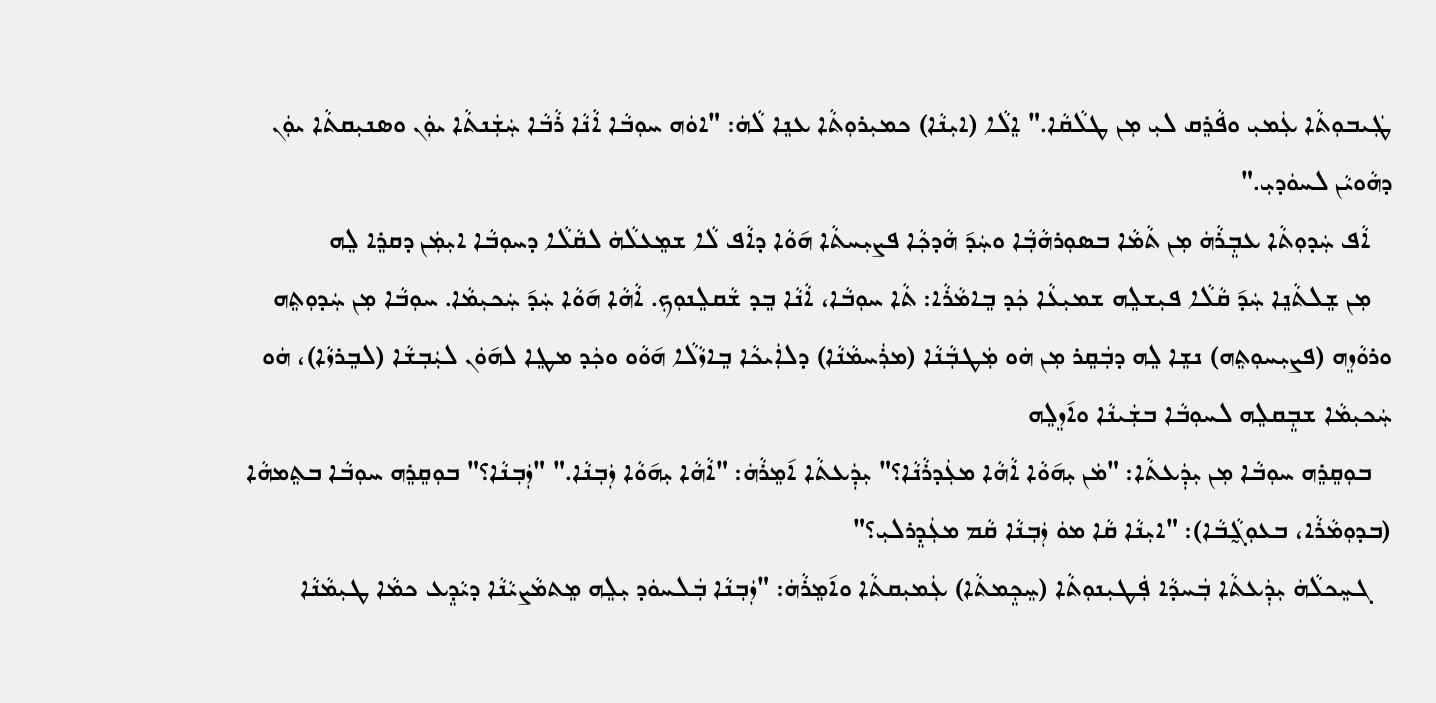ܛܲܝܒܘܼܬܵܐ ܥܲܡܝܼ ܘܦܵܪܸܩ ܠܝܼ ܡܼܢ ܛܠܵܩܵܐ." ܐܸܠܵܐ (ܐܝܼܢܵܐ) ܟܡܝܼܪܘܼܬܵܐ ܥܢܸܐ ܠܵܗܿ: "ܐܘܿܗ ܚܘܼܒܵܐ ܐܵܢܵܐ ܪܵܒܵܐ ܚܲܫܲܢܬܵܐ ܝܘܲܢ ܘܣܢܝܼܩܬܵܐ ܝܘܲܢ ܕܗܵܘܝܵܢ ܠܚܘܿܕܝܼ."
   ܐܵܦ ܚܲܕܘܼܬܵܐ ܥܒܼܸܪܵܗܿ ܡܼܢ ܬܵܡܵܐ ܒܣܘܼܪܗܵܒܼܵܐ ܘܚܲܕ݇ ܗܵܕܟܼܵܐ ܦܨܝܼܚܬܵܐ ܗ݇ܘܵܐ ܕܐܵܦ ܠܵܐ ܫܡܸܥܠܵܗܿ ܠܩܵܠܵܐ ܕܚܘܼܒܵܐ ܐܝܼܡܲܢ ܕܩܪܸܐ ܠܸܗ
   ܡܼܢ ܫܸܠܬܵܢܸܐ ܚܲܕ݇ ܩܵܠܵܐ ܦܝܼܫܠܸܗ ܫܡܝܼܥܵܐ ܟܲܕ ܒܸܐܡܵܪܵܐ: ܬܵܐ ܚܘܼܒܵܐ، ܐܵܢܵܐ ܒܸܕ ܫܵܩܠܸܢܘܼܟܼ. ܐܵܗܵܐ ܗ݇ܘܵܐ ܚܲܕ݇ ܚܲܟܝܼܡܵܐ. ܚܘܼܒܵܐ ܡܼܢ ܚܲܕܘܼܬܸܗ ܘܪܘܵܙܸܗ (ܦܨܝܼܚܘܼܬܸܗ) ܢܫܸܐ ܠܸܗ ܕܒܲܩܸܪ ܡܼܢ ܗܿܘ ܡܲܛܒܼܵܢܵܐ (ܡܪܲܚܡܵܢܵܐ) ܕܠܐܲܝܟܵܐ ܒܸܐܙܵܠܵܐ ܗ݇ܘܵܘ ܘܟܲܕ ܡܛܸܐ ܠܗ݇ܘܿܢ ܠܝܲܒܼܫܵܐ (ܠܒܸܪܙܵܐ)، ܗܿܘ ܚܲܟܝܼܡܵܐ ܫܒܼܸܩܠܸܗ ܠܚܘܼܒܵܐ ܒܫܲܝܢܵܐ ܘܐ݇ܙܸܠܸܗ
   ܒܘܼܩܸܪܸܗ ܚܘܼܒܵܐ ܡܼܢ ܝܼܕܲܥܬܵܐ: "ܡܿܢ ܝܼܗ݇ܘܵܐ ܐܵܗܵܐ ܡܥܲܕܪܵܢܵܐ؟" ܝܼܕܲܥܬܵܐ ܐ݇ܡܸܪܵܗܿ: "ܐܵܗܵܐ ܝܼܗ݇ܘܵܐ ܙܲܒܼܢܵܐ." "ܙܲܒܼܢܵܐ؟" ܒܘܼܩܸܪܸܗ ܚܘܼܒܵܐ ܒܬܸܡܗܵܐ (ܒܕܘܼܡܵܪܵܐ، ܒܥܘܼܓ̰ܵܒܵܐ): "ܐܝܼܢܵܐ ܩܵܐ ܡܘܿ ܙܲܒܼܢܵܐ ܩܵܡ ܡܥܲܕܸܪܠܝܼ؟"
   ܓܚܸܟܠܵܗܿ ܝܼܕܲܥܬܵܐ ܒܲܚܕܵܐ ܦܲܛܝܼܢܘܼܬܵܐ (ܚܸܟܼܸܡܬܵܐ) ܥܲܡܝܼܩܬܵܐ ܘܐ݇ܡܸܪܵܗܿ: "ܙܲܒܼܢܵܐ ܒܲܠܚܘܿܕ ܝܼܠܸܗ ܡܸܬܡܵܨܝܵܢܵܐ ܕܝܵܕܸܥ ܟܡܵܐ ܛܝܼܡܵܢܵܐ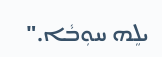ܝܠܸܗ ܚܘܼܒܵܐ."